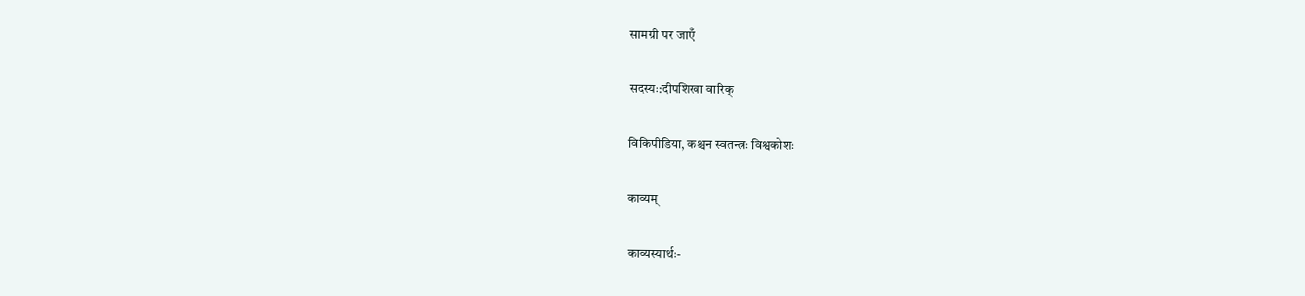सामग्री पर जाएँ

सदस्यः:दीपशिखा वारिक्

विकिपीडिया, कश्चन स्वतन्त्रः विश्वकोशः

काव्यम्

काव्यस्यार्थः-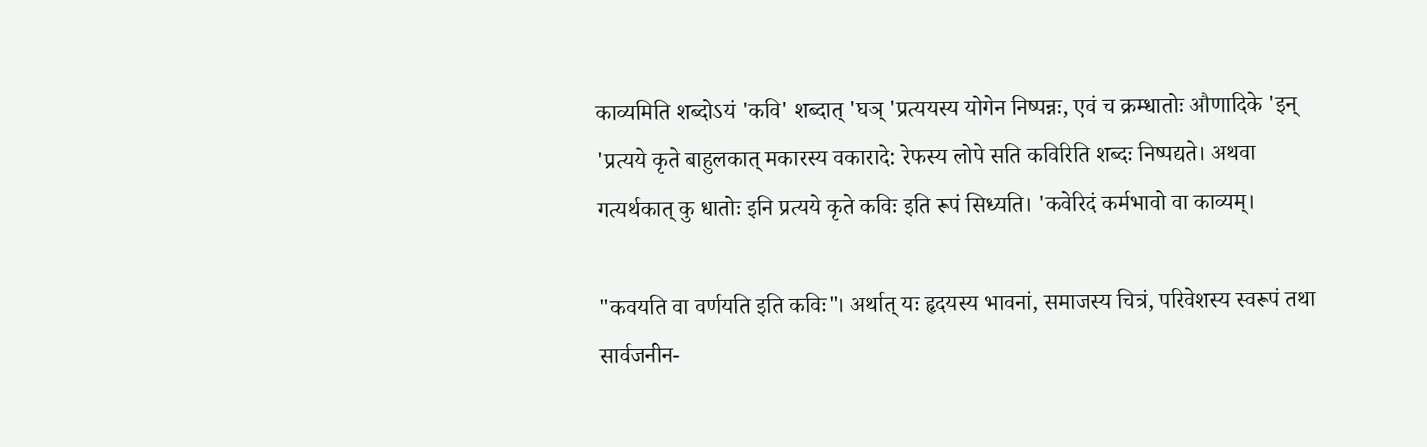काव्यमिति शब्दोऽयं 'कवि' शब्दात् 'घञ् 'प्रत्ययस्य योगेन निष्पन्नः, एवं च क्रम्धातोः औणादिके 'इन् 'प्रत्यये कृते बाहुलकात् मकारस्य वकारादे: रेफस्य लोपे सति कविरिति शब्दः निष्पद्यते। अथवा गत्यर्थकात् कु धातोः इनि प्रत्यये कृते कविः इति रूपं सिध्यति। 'कवेरिदं कर्मभावो वा काव्यम्।

"कवयति वा वर्णयति इति कविः"। अर्थात् यः हृदयस्य भावनां, समाजस्य चित्रं, परिवेशस्य स्वरूपं तथा सार्वजनीन-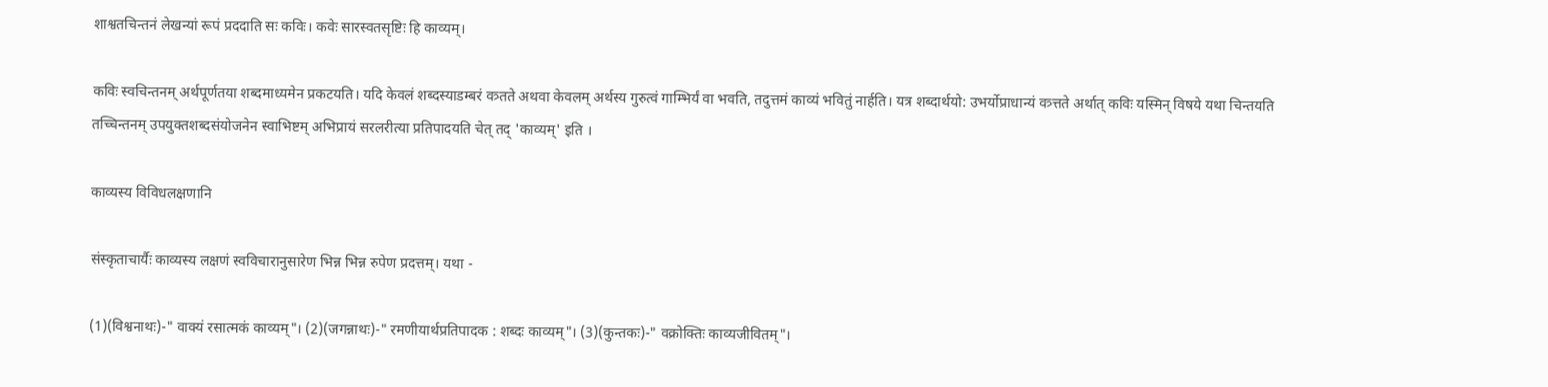शाश्वतचिन्तनं लेखन्यां रूपं प्रददाति सः कविः। कवेः सारस्वतसृष्टिः हि काव्यम्।

कविः स्वचिन्तनम् अर्थपूर्णतया शब्दमाध्यमेन प्रकटयति। यदि केवलं शब्दस्याडम्बरं वत्र्तते अथवा केवलम् अर्थस्य गुरुत्वं गाम्भिर्यं वा भवति, तदुत्तमं काव्यं भवितुं नार्हति। यत्र शब्दार्थयो: उभर्योप्राधान्यं वत्र्त्तते अर्थात् कविः यस्मिन् विषये यथा चिन्तयति तच्चिन्तनम् उपयुक्तशब्दसंयोजनेन स्वाभिष्टम् अभिप्रायं सरलरीत्या प्रतिपादयति चेत् तद् 'काव्यम्' इति ।

काव्यस्य विविधलक्षणानि

संस्कृताचार्यैः काव्यस्य लक्षणं स्वविचारानुसारेण भिन्न भिन्न रुपेण प्रदत्तम्। यथा -

(1)(विश्वनाथः)-" वाक्यं रसात्मकं काव्यम्"। (2)(जगन्नाथः)-" रमणीयार्थप्रतिपादक : शब्दः काव्यम्"। (3)(कुन्तकः)-" वक्रोक्तिः काव्यजीवितम्"।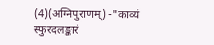(4)(अग्निपुराणम्) -"काव्यं स्फुरदलङ्कारं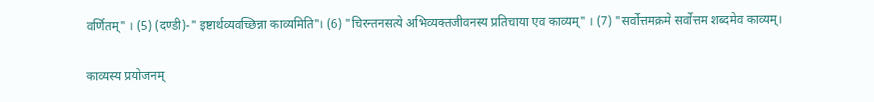वर्णितम्" । (5) (दण्डी)-" इष्टार्थव्यवच्छिन्ना काव्यमिति"। (6) "चिरन्तनसत्ये अभिव्यक्तजीवनस्य प्रतिचाया एव काव्यम्" । (7) "सर्वोत्तमक्रमे सर्वोत्तम शब्दमेव काव्यम्।

काव्यस्य प्रयोजनम्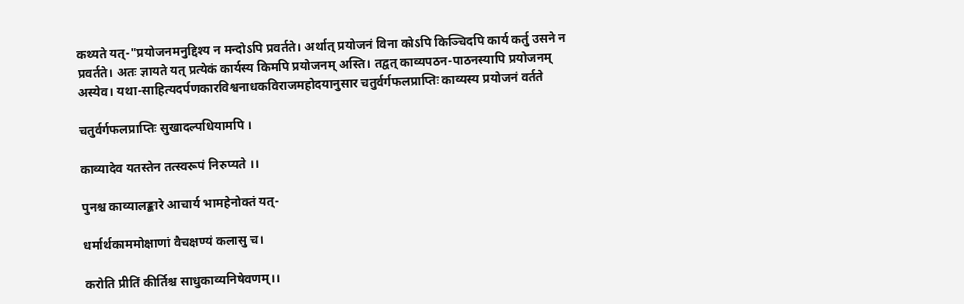कथ्यते यत्-"प्रयोजनमनुद्दिश्य न मन्दोऽपि प्रवर्तते। अर्थात् प्रयोजनं विना कोऽपि किञ्चिदपि कार्य कर्तु उसने न प्रवर्तते। अतः ज्ञायते यत् प्रत्येकं कार्यस्य किमपि प्रयोजनम् अस्ति। तद्वत् काव्यपठन-पाठनस्यापि प्रयोजनम् अस्येव। यथा-साहित्यदर्पणकारविश्वनाधकविराजमहोदयानुसार चतुर्वर्गफलप्राप्तिः काव्यस्य प्रयोजनं वर्तते

चतुर्वर्गफलप्राप्तिः सुखादल्पधियामपि ।

काव्यादेव यतस्तेन तत्स्वरूपं निरुप्यते ।।

पुनश्च काव्यालङ्कारे आचार्य भामहेनोक्तं यत्-

धर्मार्थकाममोक्षाणां वैचक्षण्यं कलासु च।

करोति प्रीतिं कीर्तिश्च साधुकाव्यनिषेवणम्।।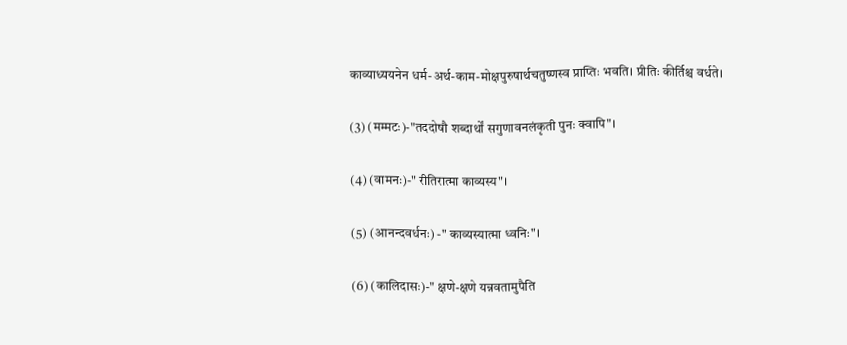काव्याध्ययनेन धर्म-अर्थ-काम-मोक्षपुरुषार्थचतुष्णस्व प्राप्तिः भवति। प्रीतिः कीर्तिश्च वर्धते।

(3) (मम्मटः)-"तददोषौ शब्दार्थों सगुणावनलंकृती पुनः क्वापि"।

(4) (वामनः)-" रीतिरात्मा काव्यस्य"।

(5) (आनन्दवर्धनः) -" काव्यस्यात्मा ध्वनिः"।

(6) (कालिदासः)-" क्षणे-क्षणे यन्नवतामुपैति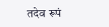तदेव रूपं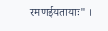रमणईयतायाः" ।